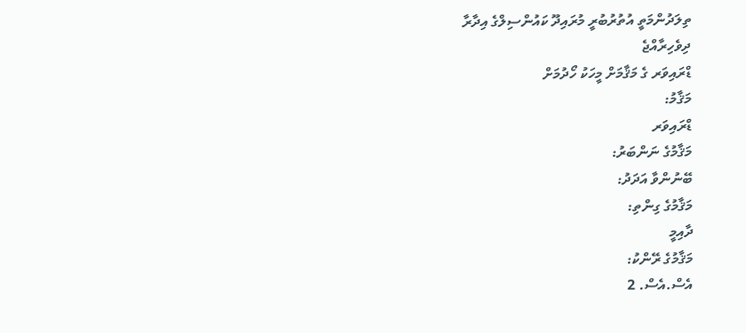ތިލަދުންމަތީ އުތުރުބުރީ މުރައިދޫ ކައުންސިލްގެ އިދާރާ
ދިވެހިރާއްޖެ
ޑްރައިވަރ ގެ މަޤާމަށް މީހަކު ހޯދުމަށް
މަޤާމު:
ޑްރައިވަރ
މަޤާމުގެ ނަންބަރު:
ބޭނުންވާ އަދަދު:
މަޤާމުގެ ގިންތި:
ދާއިމީ
މަޤާމުގެ ރޭންކު:
އެސް.އެސް. 2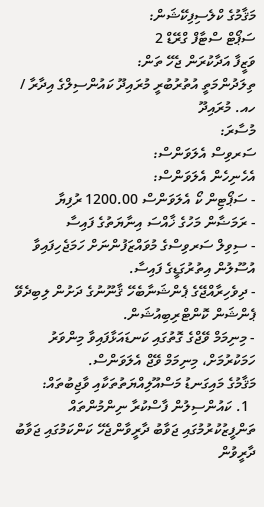މަޤާމުގެ ކްލެސިފިކޭޝަން:
ސަޕޯޓް ސްޓާފް ގްރޭޑް 2
ވަޒީފާ އަދާކުރަން ޖެހޭ ތަން:
ތިލަދުންމަތީ އުތުރުބުރީ މުރައިދޫ ކައުންސިލްގެ އިދާރާ / ހއ. މުރައިދޫ
މުސާރަ:
ސަރވިސް އެލަވަންސް:
އެހެނިހެން އެލަވަންސް:
- ސަޕޯޓިން ކޯ އެލަވަންސް 1200.00 ރުފިޔާ
- ރަމަޟާން މަހުގެ ޚާއްސަ އިނާޔަތުގެ ފައިސާ
- ސިވިލް ސަރވިސްގެ މުވައްޒަފުންނަށް ހަމަޖެހިފައިވާ އުސޫލުން އިތުރުގަޑީގެ ފައިސާ.
- ދިވެހިރާއްޖޭގެ ޕެންޝަނާބެހޭ ޤާނޫނުގެ ދަށުން ލިބިދެވޭ ޕެންޝަން ކޮންޓްރިބިއުޝަން.
- މިނިމަމް ވޭޖްގެ ގޮތުގައި ކަނޑައަޅާފައިވާ މިންވަރު ހަމަކުރުމަށް، މިނިމަމް ވޭޖް އެލަވަންސް.
މަޤާމުގެ މައިގަނޑު މަސްއޫލިއްޔަތުތަކާއި ވާޖިބުތައް:
  1. ކައުންސިލުން ފާސްކުރާ ނިންމުންތައް ތަންފީޒުކުރުމުގައި ޖަވާބު ދާރީވާންޖެހޭ ކަންކަމުގައި ޖަވާބު ދާރީވުން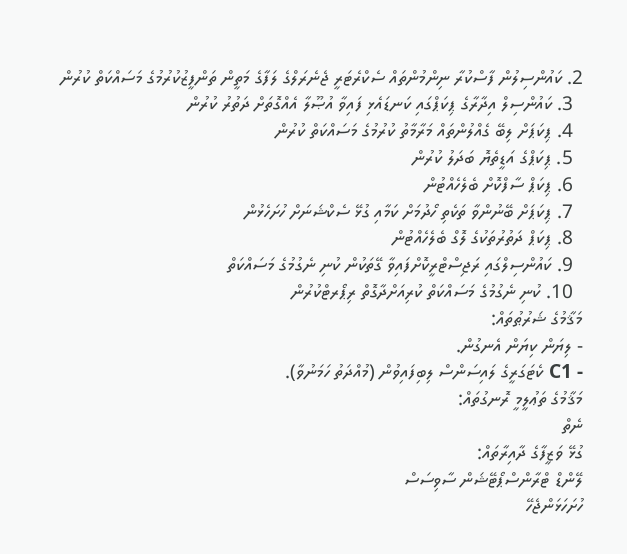2. ކައުންސިލުން ފާސްކުރާ ނިންމުންތައް ސެކްރެޓަރީ ޖެނެރަލްގެ ލަފާގެ މަތީން ތަންފީޒުކުރުމުގެ މަސައްކަތް ކުރުން
  3. ކައުންސިލް އިދާރާގެ ޕިކަޕްގައި ކަނޑައެޅި ފައިވާ އުޞޫލާ އެއްގޮތަށް ދަތުރު ކުރުން
  4. ޕިކަޕަށް ލިބޭ ގެއްލުންތައް މަރާމާތު ކުރުމުގެ މަސައްކަތް ކުރުން
  5. ޕިކަޕްގެ އަޑީތެޔޮ ބަދަލު ކުރުން
  6. ޕިކަޕް ސާފްކޮށް ބެލެހެއްޓުން
  7. ޕިކަޕަށް ބޭނުންވާ ތަކެތި ހޯދުމަށް ކަމާއި ގުޅޭ ސެކްޝަނަށް ހުށަހެޅުން
  8. ޕިކަޕް ދަތުރުތަކުގެ ލޮގް ބެލެހެއްޓުން
  9. ކައުންސިލްގައި ރަޖިސްޓްރީކޮށްފައިވާ ގޭތަކުން ކުނި ނެގުމުގެ މަސައްކަތް
  10. ކުނި ނެގުމުގެ މަސައްކަތް ކުރިއަށްދާގޮތް ރިޕޯރޓްކުރުން
މަޤާމުގެ ޝަރުޠުތައް:
- ލިޔަން ކިޔަން އެނގުން.
- C1 ކެޓަގަރީގެ ލައިސަންސް ލިބިފައިވުން (މުއްދަތު ހަމަނުވާ).
މަޤާމުގެ ތަޢުލީމީ ރޮނގުތައް:
ނެތް
ގުޅޭ ވަޒީފާގެ ދާއިރާތައް:
ލޭންޑް ޓްރާންސްޕޯޓޭޝަން ސާވިސަސް
ހުށަހަޅަންޖެހޭ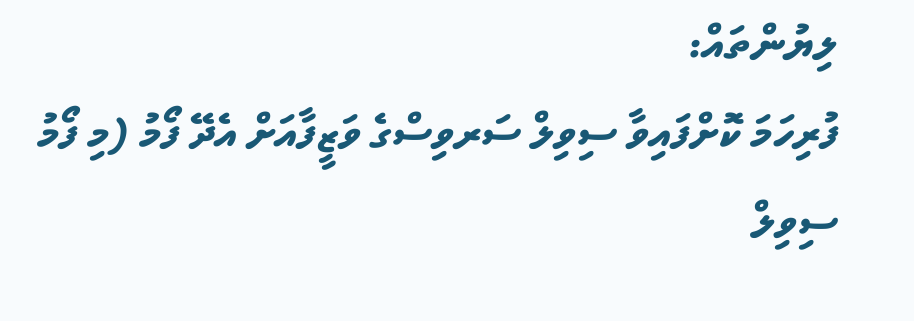ލިޔުންތައް:
ފުރިހަމަ ކޮށްފައިވާ ސިވިލް ސަރވިސްގެ ވަޒީފާއަށް އެދޭ ފޯމު (މި ފޯމު ސިވިލް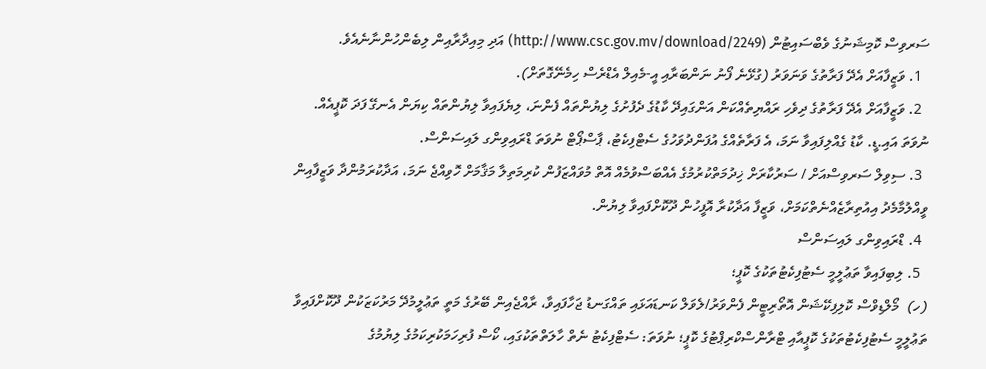ސަރވިސް ކޮމިޝަނުގެ ވެބްސައިޓުން (http://www.csc.gov.mv/download/2249) އަދި މިއިދާރާއިން ލިބެންހުންނާނެއެވެ.
  1. ވަޒީފާއަށް އެދޭ ފަރާތުގެ ވަނަވަރު (ގުޅޭނެ ފޯނު ނަންބަރާއި އީ-މެއިލް އެޑްރެސް ހިމެނޭގޮތަށް).
  2. ވަޒީފާއަށް އެދޭ ފަރާތުގެ ދިވެހި ރައްޔިތެއްކަން އަންގައިދޭ ކާޑުގެ ދެފުށުގެ ލިޔުންތައް ފެންނަ، ލިޔެފައިވާ ލިޔުންތައް ކިޔަން އެނގޭ ފަދަ ކޮޕީއެއް. ނުވަތަ އައި.ޑީ. ކާޑު ގެއްލިފައިވާ ނަމަ، އެ ފަރާތެއްގެ އުފަންދުވަހުގެ ސެޓްފިކެޓު، ޕާސްޕޯޓް ނުވަތަ ޑްރައިވިންގ ލައިސަންސް.
  3. ސިވިލް ސަރވިސްއަށް / ސަރުކާރަށް ޚިދުމަތްކުރުމުގެ އެއްބަސްވުމެއް އޮތް މުވައްޒަފުން ކުރިމަތިލާ މަޤާމަށް ހޮވިއްޖެ ނަމަ، އަދާކުރަމުންދާ ވަޒީފާއިން ވީއްލުމާމެދު އިއުތިރާޒެއްނެތްކަމަށް، ވަޒީފާ އަދާކުރާ އޮފީހުން ދޫކޮށްފައިވާ ލިޔުން.
  4. ޑްރައިވިންގ ލައިސަންސް
  5. ލިބިފައިވާ ތަޢުލީމީ ސެޓުފިކެޓުތަކުގެ ކޮޕީ؛
(ހ)  މޯލްޑިވްސް ކޮލިފިކޭޝަން އޮތޯރިޓީން ފެންވަރު/ލެވަލް ކަނޑައަޅައި ތައްގަނޑު ޖަހާފައިވާ، ރާއްޖެއިން ބޭރުގެ މަތީ ތަޢުލީމުދޭ މަރުކަޒަކުން ދޫކޮށްފައިވާ ތަޢުލީމީ ސެޓުފިކެޓުތަކުގެ ކޮޕީއާއި ޓްރާންސްކްރިޕްޓުގެ ކޮޕީ؛ ނުވަތަ: ސެޓްފިކެޓު ނެތް ހާލަތްތަކުގައި، ކޯސް ފުރިހަމަކުރިކަމުގެ ލިޔުމުގެ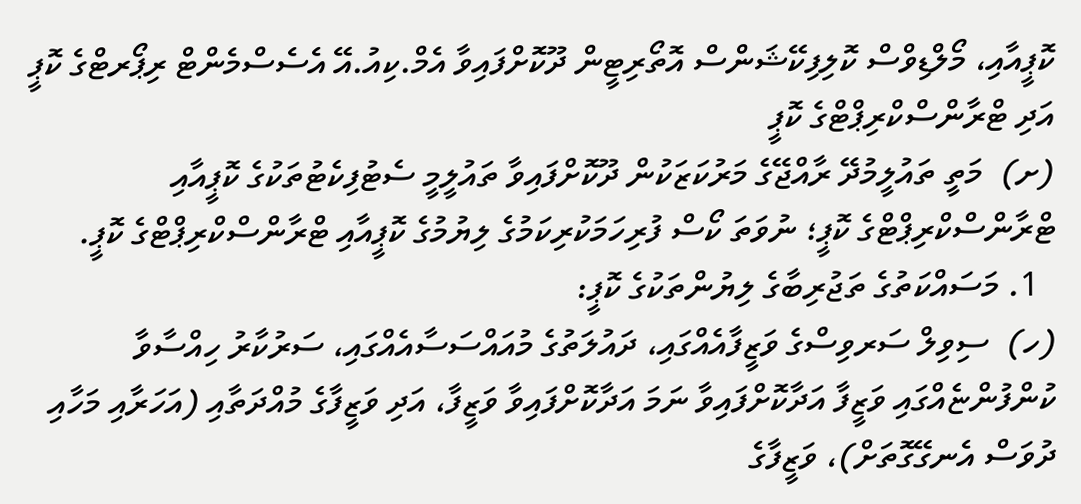ކޮޕީއާއި، މޯލްޑިވްސް ކޮލިފިކޭޝަންސް އޮތޯރިޓީން ދޫކޮށްފައިވާ އެމް.ކިއު.އޭ އެސެސްމެންޓް ރިޕޯރޓްގެ ކޮޕީ އަދި ޓްރާންސްކްރިޕްޓްގެ ކޮޕީ
(ށ)  މަތީ ތައުލީމުދޭ ރާއްޖޭގެ މަރުކަޒަކުން ދޫކޮށްފައިވާ ތައުލީމީ ސެޓުފިކެޓުތަކުގެ ކޮޕީއާއި ޓްރާންސްކްރިޕްޓްގެ ކޮޕީ؛ ނުވަތަ ކޯސް ފުރިހަމަކުރިކަމުގެ ލިޔުމުގެ ކޮޕީއާއި ޓްރާންސްކްރިޕްޓްގެ ކޮޕީ.
  1. މަސައްކަތުގެ ތަޖުރިބާގެ ލިޔުންތަކުގެ ކޮޕީ:
(ހ)  ސިވިލް ސަރވިސްގެ ވަޒީފާއެއްގައި، ދައުލަތުގެ މުއައްސަސާއެއްގައި، ސަރުކާރު ހިއްސާވާ ކުންފުންޏެއްގައި ވަޒީފާ އަދާކޮށްފައިވާ ނަމަ އަދާކޮށްފައިވާ ވަޒީފާ، އަދި ވަޒީފާގެ މުއްދަތާއި (އަހަރާއި މަހާއި ދުވަސް އެނގޭގޮތަށް)، ވަޒީފާގެ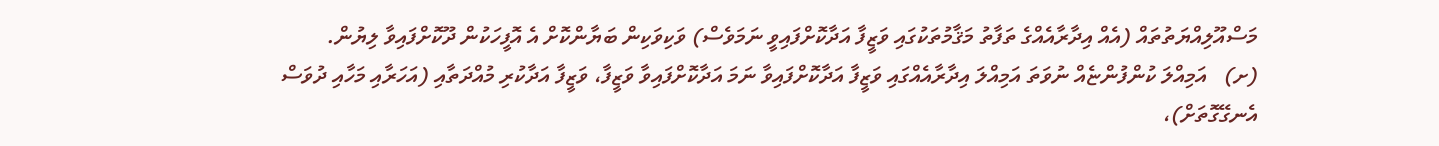މަސްއޫލިއްޔަތުތައް (އެއް އިދާރާއެއްގެ ތަފާތު މަޤާމުތަކުގައި ވަޒީފާ އަދާކޮށްފައިވީ ނަމަވެސް) ވަކިވަކިން ބަޔާންކޮށް އެ އޮފީހަކުން ދޫކޮށްފައިވާ ލިޔުން.
(ށ)   އަމިއްލަ ކުންފުންޏެއް ނުވަތަ އަމިއްލަ އިދާރާއެއްގައި ވަޒީފާ އަދާކޮށްފައިވާ ނަމަ އަދާކޮށްފައިވާ ވަޒީފާ، ވަޒީފާ އަދާކުރި މުއްދަތާއި (އަހަރާއި މަހާއި ދުވަސް އެނގޭގޮތަށް)،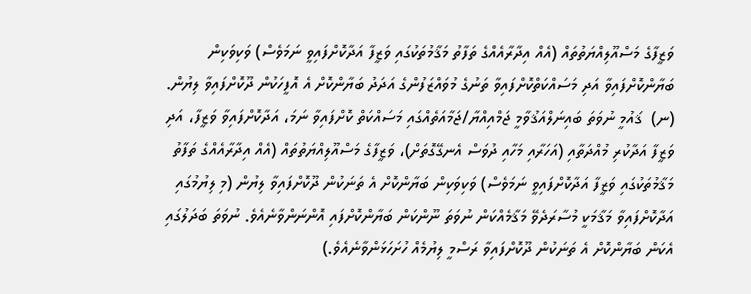ވަޒީފާގެ މަސްއޫލިއްޔަތުތައް (އެއް އިދާރާއެއްގެ ތަފާތު މަޤާމުތަކުގައި ވަޒީފާ އަދާކޮށްފައިވީ ނަމަވެސް) ވަކިވަކިން ބަޔާންކޮށްފައިވާ އަދި މަސައްކަތްކޮށްފައިވާ ތަނުގެ މުވައްޒަފުންގެ އަދަދު ބަޔާންކޮށް އެ އޮފީހަކުން ދޫކޮށްފައިވާ ލިޔުން.
(ނ)  ޤައުމީ ނުވަތަ ބައިނަލްއަޤުވާމީ ޖަމްއިއްޔާ/ޖަމާއަތެއްގައި މަސައްކަތް ކޮށްފައިވާ ނަމަ، އަދާކޮށްފައިވާ ވަޒީފާ، އަދި ވަޒީފާ އަދާކުރި މުއްދަތާއި (އަހަރާއި މަހާއި ދުވަސް އެނގޭގޮތަށް)، ވަޒީފާގެ މަސްއޫލިއްޔަތުތައް (އެއް އިދާރާއެއްގެ ތަފާތު މަޤާމުތަކުގައި ވަޒީފާ އަދާކޮށްފައިވީ ނަމަވެސް) ވަކިވަކިން ބަޔާންކޮށް އެ ތަނަކުން ދޫކޮށްފައިވާ ލިޔުން (މި ލިޔުމުގައި އަދާކޮށްފައިވާ މަޤާމަކީ މުސާރަދެވޭ މަޤާމެއްކަން ނުވަތަ ނޫންކަން ބަޔާންކޮށްފައި އޮންނަންވާނެއެވެ. ނުވަތަ ބަދަލުގައި އެކަން ބަޔާންކޮށް އެ ތަނަކުން ދޫކޮށްފައިވާ ރަސްމީ ލިޔުމެއް ހުށަހަޅަންވާނެއެވެ.)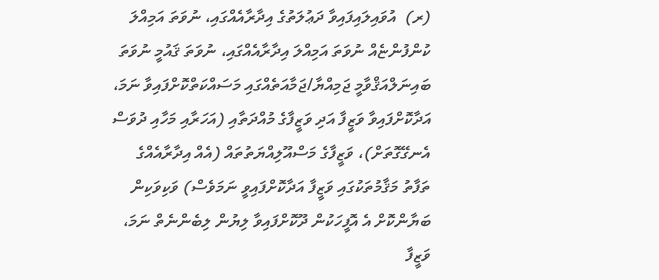(ރ)  އުވައިލައިފައިވާ ދަޢުލަތުގެ އިދާރާއެއްގައި، ނުވަތަ އަމިއްލަ ކުންފުންޏެއް ނުވަތަ އަމިއްލަ އިދާރާއެއްގައި، ނުވަތަ ޤައުމީ ނުވަތަ ބައިނަލްއަޤްވާމީ ޖަމިއްޔާ/ޖަމާއަތެއްގައި މަސައްކަތްކޮށްފައިވާ ނަމަ،  އަދާކޮށްފައިވާ ވަޒީފާ އަދި ވަޒީފާގެ މުއްދަތާއި (އަހަރާއި މަހާއި ދުވަސް އެނގޭގޮތަށް)، ވަޒީފާގެ މަސްއޫލިއްޔަތުތައް (އެއް އިދާރާއެއްގެ ތަފާތު މަޤާމުތަކުގައި ވަޒީފާ އަދާކޮށްފައިވީ ނަމަވެސް) ވަކިވަކިން ބަޔާންކޮށް އެ އޮފީހަކުން ދޫކޮށްފައިވާ ލިޔުން ލިބެންނެތް ނަމަ، ވަޒީފާ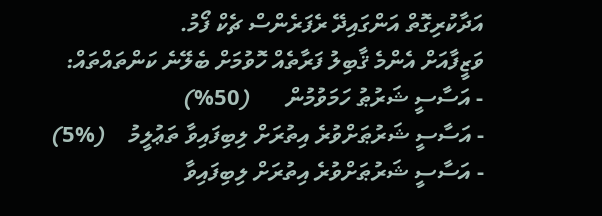އަދާކުރިގޮތް އަންގައިދޭ ރެފަރެންސް ޗެކް ފޯމު.
ވަޒީފާއަށް އެންމެ ޤާބިލު ފަރާތެއް ހޮވުމަށް ބެލޭނެ ކަންތައްތައް:
- އަސާސީ ޝަރުޠު ހަމަވުމުން      (50%)
- އަސާސީ ޝަރުޠަށްވުރެ އިތުރަށް ލިބިފައިވާ ތަޢުލީމު    (%5)
- އަސާސީ ޝަރުޠަށްވުރެ އިތުރަށް ލިބިފައިވާ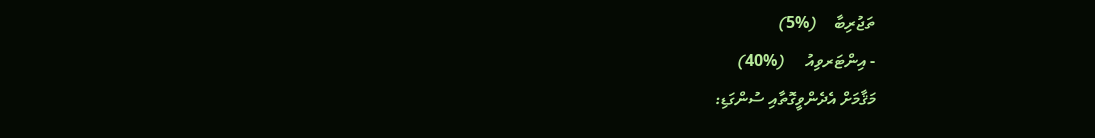ތަޖުރިބާ    (%5)
- އިންޓަރވިއު     (%40)
މަޤާމަށް އެދެންވީގޮތާއި ސުންގަޑި: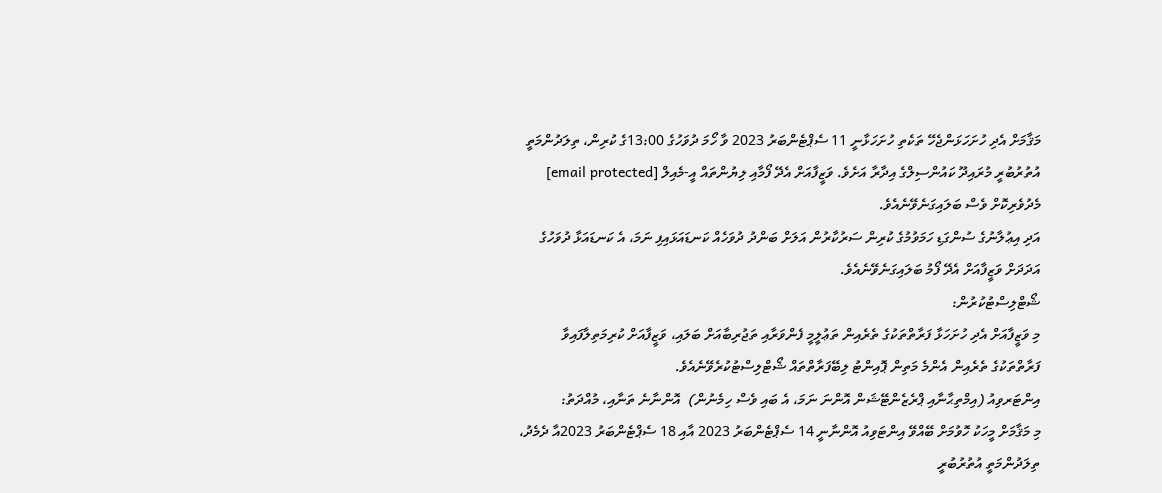މަޤާމަށް އެދި ހުށަހަޅަންޖެހޭ ތަކެތި ހުށަހަޅާނީ 11 ސެޕްޓެންބަރު 2023 ވާ ހޯމަ ދުވަހުގެ 13:00ގެ ކުރިން، ތިލަދުންމަތީ އުތުރުބުރީ މުރައިދޫ ކައުންސިލްގެ އިދާރާ އަށެވެ. ވަޒީފާއަށް އެދޭ ފޯމާއި ލިޔުންތައް އީ-މެއިލް [email protected] މެދުވެރިކޮށް ވެސް ބަލައިގަނެވޭނެއެވެ.
އަދި އިޢުލާނުގެ ސުންގަޑި ހަމަވުމުގެ ކުރިން ސަރުކާރުން އަލަށް ބަންދު ދުވަހެއް ކަނޑައަޅައިފި ނަމަ، އެ ކަނޑައަޅާ ދުވަހުގެ އަދަދަށް ވަޒީފާއަށް އެދޭ ފޯމު ބަލައިގަނެވޭނެއެވެ.
ޝޯޓްލިސްޓުކުރުން:
މި ވަޒީފާއަށް އެދި ހުށަހަޅާ ފަރާތްތަކުގެ ތެރެއިން ތަޢުލީމީ ފެންވަރާއި ތަޖުރިބާއަށް ބަލައި، ވަޒީފާއަށް ކުރިމަތިލާފައިވާ ފަރާތްތަކުގެ ތެރެއިން އެންމެ މަތިން ޕޮއިންޓު ލިބޭފަރާތްތައް ޝޯޓްލިސްޓުކުރެވޭނެއެވެ.
އިންޓަރވިއު (އިމްތިޙާނާއި ޕްރެޒެންޓޭޝަން އޮންނަ ނަމަ، އެ ބައި ވެސް ހިމެނުން)  އޮންނާނެ ތަނާއި، މުއްދަތު:
މި މަޤާމަށް މީހަކު ހޮވުމަށް ބޭއްވޭ އިންޓަވިއު އޮންނާނީ 14 ސެޕްޓެންބަރު 2023 އާއި 18 ސެޕްޓެންބަރު 2023އާ ދެމެދު، ތިލަދުންމަތީ އުތުރުބުރީ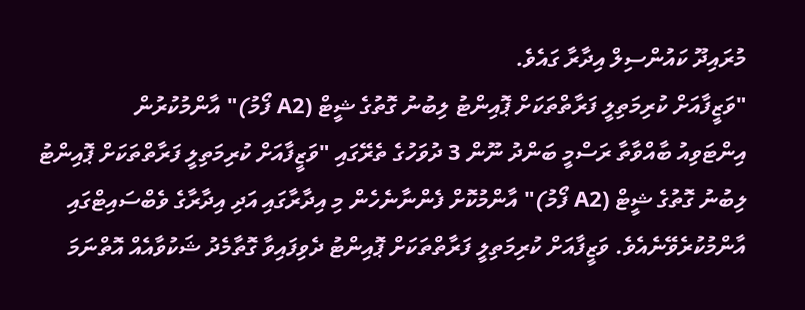މުރައިދޫ ކައުންސިލް އިދާރާ ގައެވެ.
"ވަޒީފާއަށް ކުރިމަތިލީ ފަރާތްތަކަށް ޕޮއިންޓު ލިބުނު ގޮތުގެ ޝީޓް (A2 ފޯމު)" އާންމުކުރުން
އިންޓަވިއު ބާއްވާތާ ރަސްމީ ބަންދު ނޫން 3 ދުވަހުގެ ތެރޭގައި "ވަޒީފާއަށް ކުރިމަތިލީ ފަރާތްތަކަށް ޕޮއިންޓު ލިބުނު ގޮތުގެ ޝީޓް (A2 ފޯމު)" އާންމުކޮށް ފެންނާނެހެން މި އިދާރާގައި އަދި އިދާރާގެ ވެބްސައިޓްގައި އާންމުކުރެވޭނެއެވެ. ވަޒީފާއަށް ކުރިމަތިލީ ފަރާތްތަކަށް ޕޮއިންޓު ދެވިފައިވާ ގޮތާމެދު ޝަކުވާއެއް އޮތްނަމަ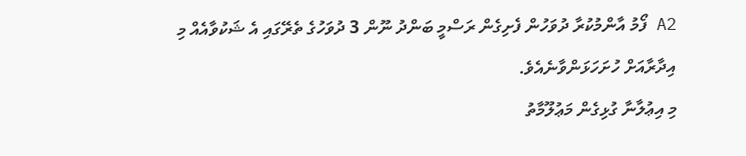A2 ފޯމު އާންމުކުރާ ދުވަހުން ފެށިގެން ރަސްމީ ބަންދު ނޫން 3 ދުވަހުގެ ތެރޭގައި އެ ޝަކުވާއެއް މި އިދާރާއަށް ހުށަހަޅަންވާނެއެވެ.
މި އިޢުލާނާ ގުޅިގެން މަޢުލޫމާތު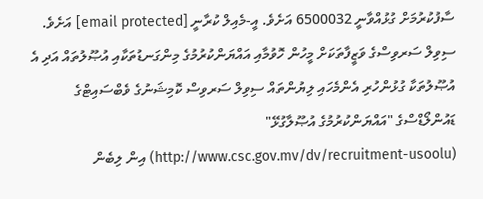ސާފުކުރުމަށް ގުޅުއްވާނީ 6500032 އަށެވެ. އީ-މެއިލް ކުރާނީ [email protected] އަށެވެ.
ސިވިލް ސަރވިސްގެ ވަޒީފާތަކަށް މީހުން ހޮވުމާއި އައްޔަންކުރުމުގެ މިންގަނޑުތަކާއި އުޞޫލުތައް އަދި އެ އުޞޫލުތަކާ ގުޅުންހުރި އެންމެހައި ލިޔުންތައް ސިވިލް ސަރވިސް ކޮމިޝަނުގެ ވެބްސައިޓްގެ ޑައުންލޯޑްސްގެ "އައްޔަންކުރުމުގެ އުޞޫލާގުޅޭ" (http://www.csc.gov.mv/dv/recruitment-usoolu) އިން ލިބެން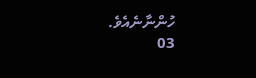ހުންނާނެއެވެ.
03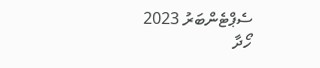ސެޕްޓެންބަރު 2023
ހޯދާ